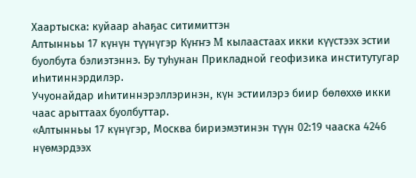Хаартыска: куйаар аһаҕас ситимиттэн
Алтынньы 17 күнүн түүнүгэр Күҥҥэ M кылаастаах икки күүстээх эстии буолбута бэлиэтэннэ. Бу туһунан Прикладной геофизика институтугар иһитиннэрдилэр.
Учуонайдар иһитиннэрэллэринэн, күн эстиилэрэ биир бөлөххө икки чаас арыттаах буолбуттар.
«Алтынньы 17 күнүгэр, Москва бириэмэтинэн түүн 02:19 чааска 4246 нүөмэрдээх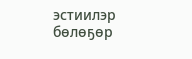эстиилэр бөлөҕөр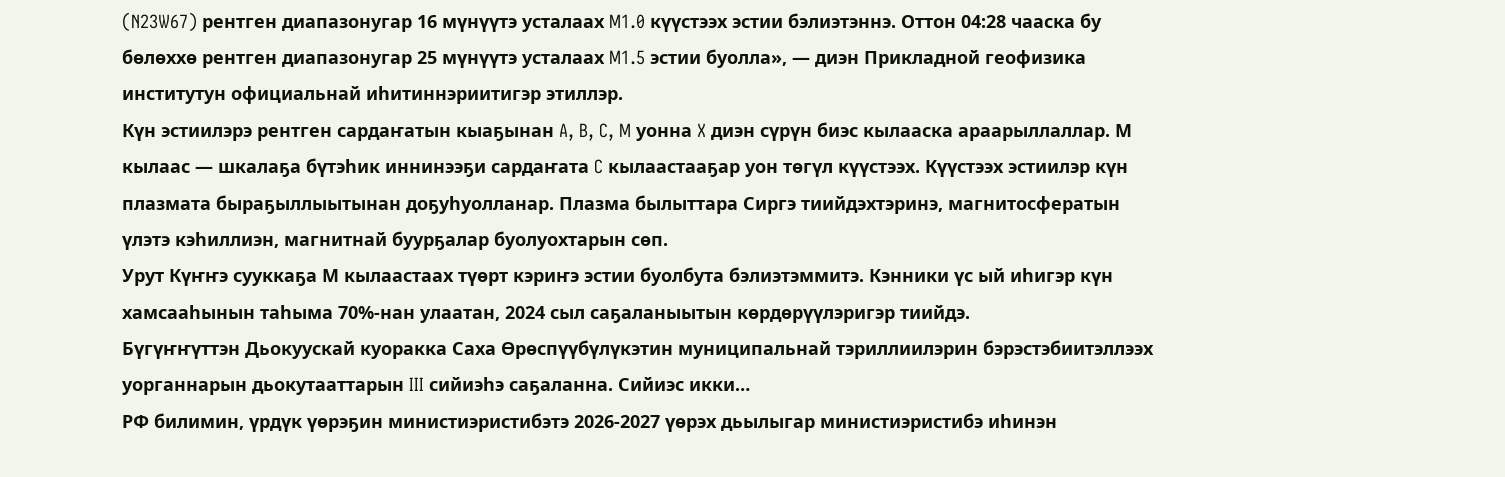(N23W67) рентген диапазонугар 16 мүнүүтэ усталаах M1.0 күүстээх эстии бэлиэтэннэ. Оттон 04:28 чааска бу бөлөххө рентген диапазонугар 25 мүнүүтэ усталаах M1.5 эстии буолла», — диэн Прикладной геофизика институтун официальнай иһитиннэриитигэр этиллэр.
Күн эстиилэрэ рентген сардаҥатын кыаҕынан A, B, C, M уонна X диэн сүрүн биэс кылааска араарыллаллар. М кылаас — шкалаҕа бүтэһик иннинээҕи сардаҥата C кылаастааҕар уон төгүл күүстээх. Күүстээх эстиилэр күн плазмата быраҕыллыытынан доҕуһуолланар. Плазма былыттара Сиргэ тиийдэхтэринэ, магнитосфератын үлэтэ кэһиллиэн, магнитнай буурҕалар буолуохтарын сөп.
Урут Күҥҥэ сууккаҕа М кылаастаах түөрт кэриҥэ эстии буолбута бэлиэтэммитэ. Кэнники үс ый иһигэр күн хамсааһынын таһыма 70%-нан улаатан, 2024 сыл саҕаланыытын көрдөрүүлэригэр тиийдэ.
Бүгүҥҥүттэн Дьокуускай куоракка Саха Өрөспүүбүлүкэтин муниципальнай тэриллиилэрин бэрэстэбиитэллээх уорганнарын дьокутааттарын III сийиэһэ саҕаланна. Сийиэс икки…
РФ билимин, үрдүк үөрэҕин министиэристибэтэ 2026-2027 үөрэх дьылыгар министиэристибэ иһинэн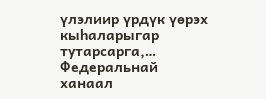үлэлиир үрдүк үөрэх кыһаларыгар тутарсарга,…
Федеральнай ханаал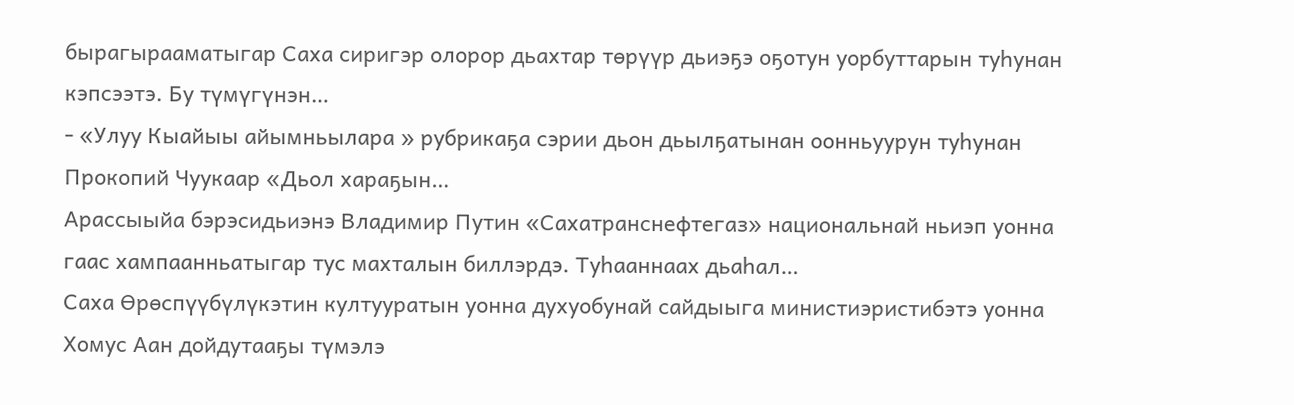бырагырааматыгар Саха сиригэр олорор дьахтар төрүүр дьиэҕэ оҕотун уорбуттарын туһунан кэпсээтэ. Бу түмүгүнэн…
- «Улуу Кыайыы айымньылара » рубрикаҕа сэрии дьон дьылҕатынан оонньуурун туһунан Прокопий Чуукаар «Дьол хараҕын…
Арассыыйа бэрэсидьиэнэ Владимир Путин «Сахатранснефтегаз» национальнай ньиэп уонна гаас хампаанньатыгар тус махталын биллэрдэ. Туһааннаах дьаһал…
Саха Өрөспүүбүлүкэтин култууратын уонна духуобунай сайдыыга министиэристибэтэ уонна Хомус Аан дойдутааҕы түмэлэ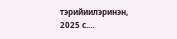тэрийиилэринэн, 2025 с.…